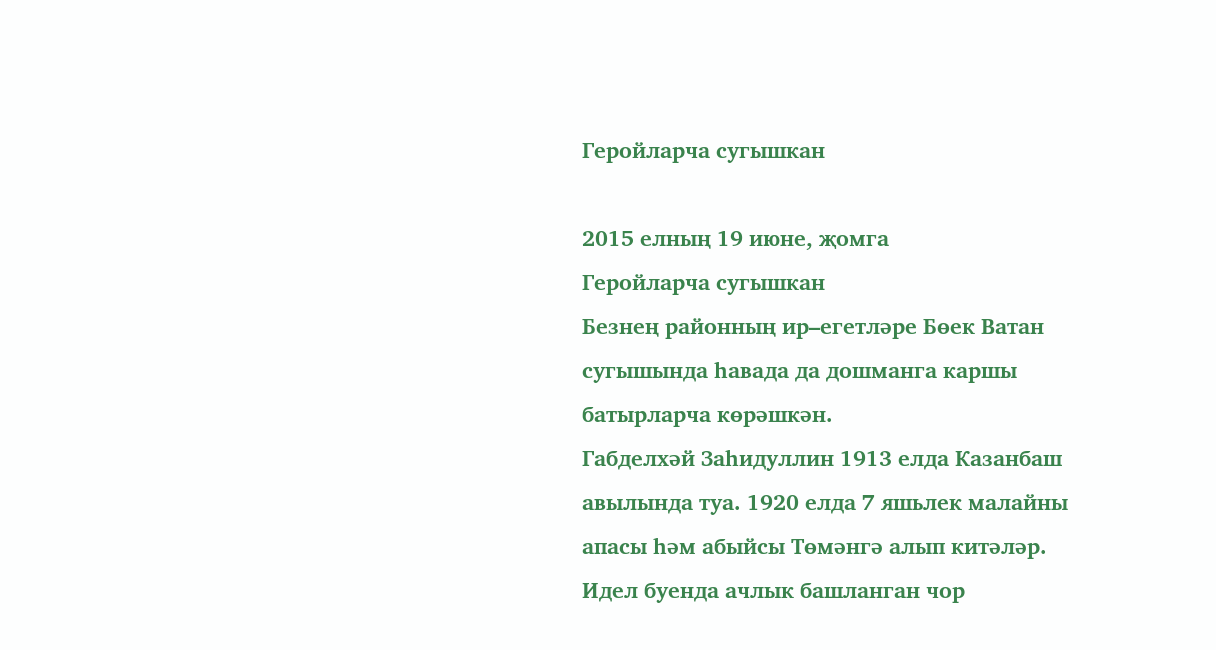Геройларча сугышкан

2015 елның 19 июне, җомга
Геройларча сугышкан
Безнең районның ир–егетләре Бөек Ватан сугышында һавада да дошманга каршы батырларча көрәшкән.
Габделхәй Заһидуллин 1913 елда Казанбаш авылында туа. 1920 елда 7 яшьлек малайны апасы һәм абыйсы Төмәнгә алып китәләр. Идел буенда ачлык башланган чор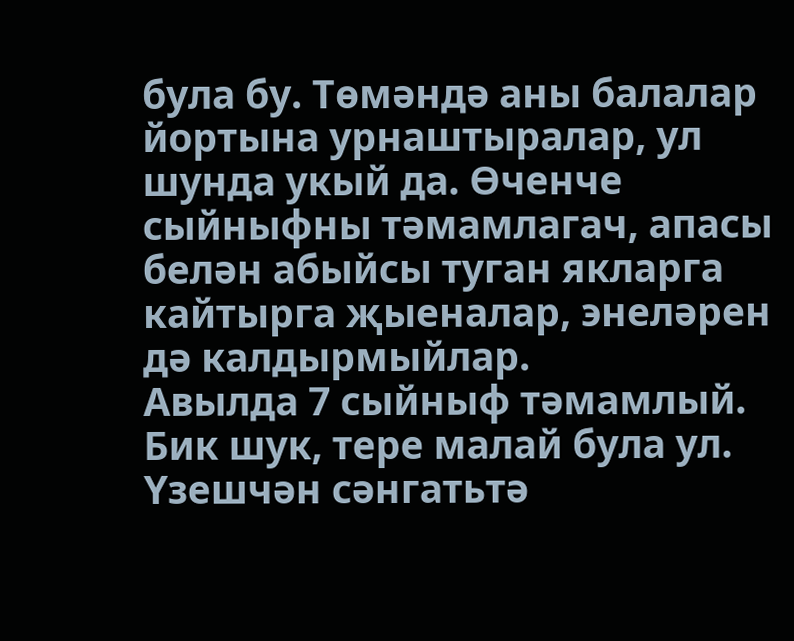була бу. Төмәндә аны балалар йортына урнаштыралар, ул шунда укый да. Өченче сыйныфны тәмамлагач, апасы белән абыйсы туган якларга кайтырга җыеналар, энеләрен дә калдырмыйлар.
Авылда 7 сыйныф тәмамлый. Бик шук, тере малай була ул. Үзешчән сәнгатьтә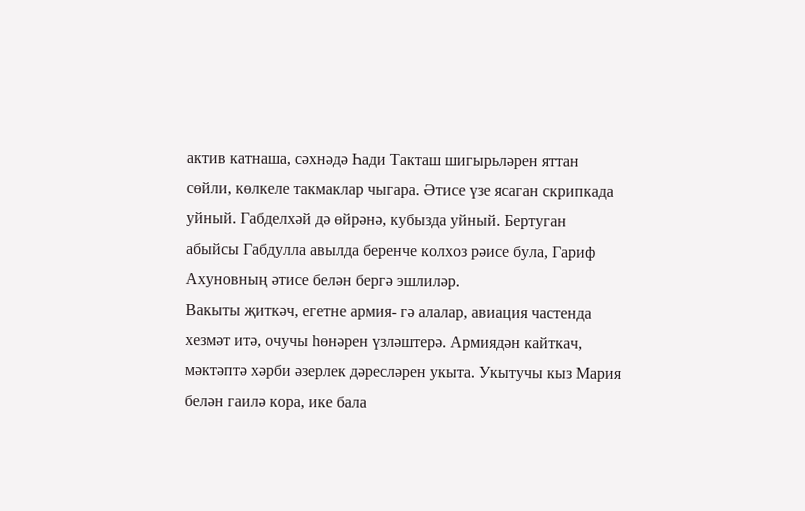актив катнаша, сәхнәдә Һади Такташ шигырьләрен яттан сөйли, көлкеле такмаклар чыгара. Әтисе үзе ясаган скрипкада уйный. Габделхәй дә өйрәнә, кубызда уйный. Бертуган абыйсы Габдулла авылда беренче колхоз рәисе була, Гариф Ахуновның әтисе белән бергә эшлиләр.
Вакыты җиткәч, егетне армия- гә алалар, авиация частенда хезмәт итә, очучы һөнәрен үзләштерә. Армиядән кайткач, мәктәптә хәрби әзерлек дәресләрен укыта. Укытучы кыз Мария белән гаилә кора, ике бала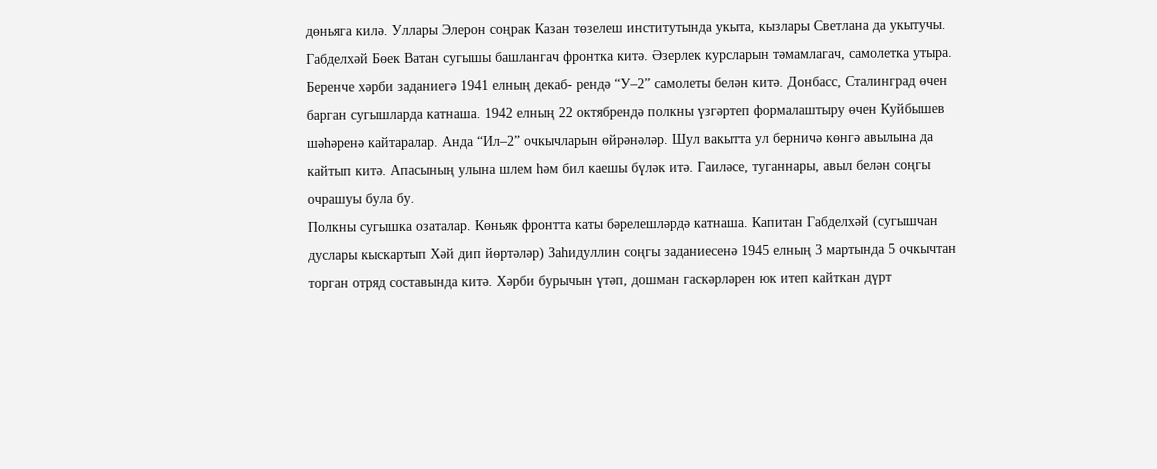дөньяга килә. Уллары Элерон соңрак Казан төзелеш институтында укыта, кызлары Светлана да укытучы.
Габделхәй Бөек Ватан сугышы башлангач фронтка китә. Әзерлек курсларын тәмамлагач, самолетка утыра. Беренче хәрби заданиегә 1941 елның декаб- рендә “У–2” самолеты белән китә. Донбасс, Сталинград өчен барган сугышларда катнаша. 1942 елның 22 октябрендә полкны үзгәртеп формалаштыру өчен Куйбышев шәһәренә кайтаралар. Анда “Ил–2” очкычларын өйрәнәләр. Шул вакытта ул берничә көнгә авылына да кайтып китә. Апасының улына шлем һәм бил каешы бүләк итә. Гаиләсе, туганнары, авыл белән соңгы очрашуы була бу.
Полкны сугышка озаталар. Көньяк фронтта каты бәрелешләрдә катнаша. Капитан Габделхәй (сугышчан дуслары кыскартып Хәй дип йөртәләр) Заһидуллин соңгы заданиесенә 1945 елның 3 мартында 5 очкычтан торган отряд составында китә. Хәрби бурычын үтәп, дошман гаскәрләрен юк итеп кайткан дүрт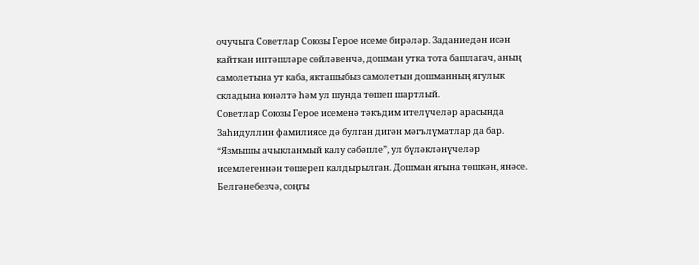очучыга Советлар Союзы Герое исеме бирәләр. Заданиедән исән кайткан иптәшләре сөйләвенчә, дошман утка тота башлагач, аның самолетына ут каба, якташыбыз самолетын дошманның ягулык складына юнәлтә һәм ул шунда төшеп шартлый.
Советлар Союзы Герое исеменә тәкъдим ителүчеләр арасында Заһидуллин фамилиясе дә булган дигән мәгълүматлар да бар. “Язмышы ачыкланмый калу сәбәпле”, ул бүләкләнүчеләр исемлегеннән төшереп калдырылган. Дошман ягына төшкән, янәсе.
Белгәнебезчә, соңгы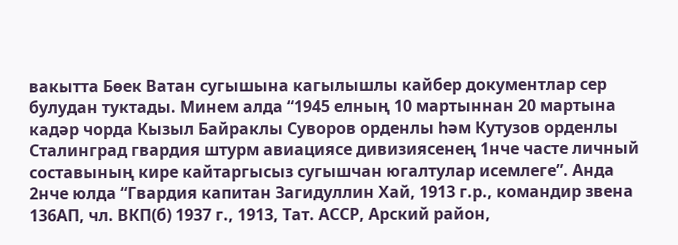вакытта Бөек Ватан сугышына кагылышлы кайбер документлар сер булудан туктады. Минем алда “1945 елның 10 мартыннан 20 мартына кадәр чорда Кызыл Байраклы Суворов орденлы һәм Кутузов орденлы Сталинград гвардия штурм авиациясе дивизиясенең 1нче часте личный составының кире кайтаргысыз сугышчан югалтулар исемлеге”. Анда 2нче юлда “Гвардия капитан Загидуллин Хай, 1913 г.р., командир звена 136АП, чл. ВКП(б) 1937 г., 1913, Тат. АССР, Арский район,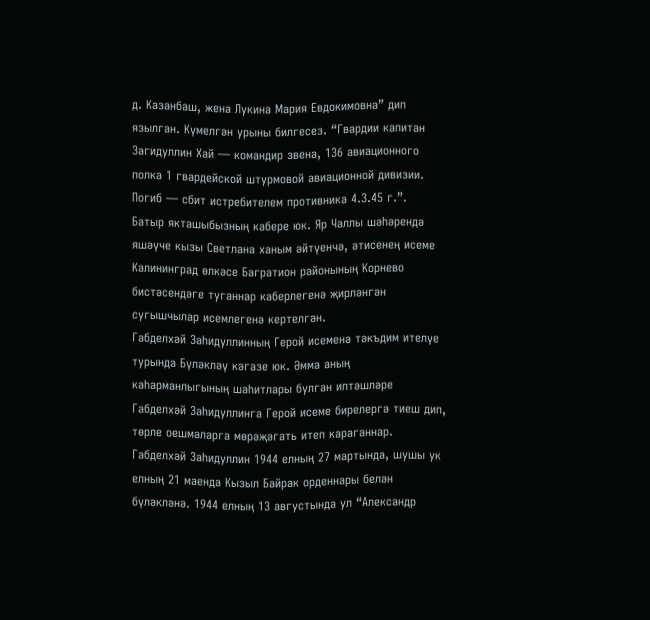д. Казанбаш, жена Лукина Мария Евдокимовна” дип язылган. Күмелгән урыны билгесез. “Гвардии капитан Загидуллин Хай — командир звена, 136 авиационного полка 1 гвардейской штурмовой авиационной дивизии. Погиб — сбит истребителем противника 4.3.45 г.”.
Батыр якташыбызның кабере юк. Яр Чаллы шәһәрендә яшәүче кызы Светлана ханым әйтүенчә, әтисенең исеме Калининград өлкәсе Багратион районының Корнево бистәсендәге туганнар каберлегенә җирләнгән сугышчылар исемлегенә кертелгән.
Габделхәй Заһидуллинның Герой исеменә тәкъдим ителүе турында Бүләкләү кәгазе юк. Әмма аның каһарманлыгының шаһитлары булган иптәшләре Габделхәй Заһидуллинга Герой исеме бирелергә тиеш дип, төрле оешмаларга мөрәҗәгать итеп караганнар.
Габделхәй Заһидуллин 1944 елның 27 мартында, шушы ук елның 21 маенда Кызыл Байрак орденнары белән бүләкләнә. 1944 елның 13 августында ул “Александр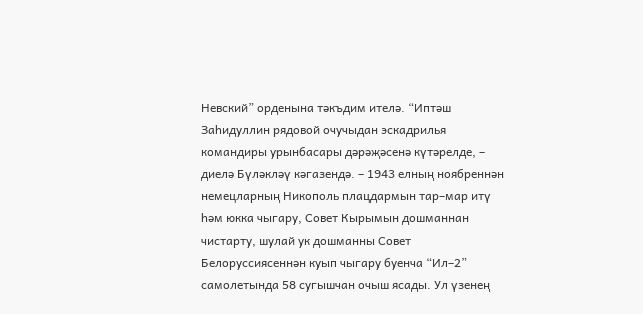Невский” орденына тәкъдим ителә. “Иптәш Заһидуллин рядовой очучыдан эскадрилья командиры урынбасары дәрәҗәсенә күтәрелде, – диелә Бүләкләү кәгазендә. – 1943 елның ноябреннән немецларның Никополь плацдармын тар–мар итү һәм юкка чыгару, Совет Кырымын дошманнан чистарту, шулай ук дошманны Совет Белоруссиясеннән куып чыгару буенча “Ил–2” самолетында 58 сугышчан очыш ясады. Ул үзенең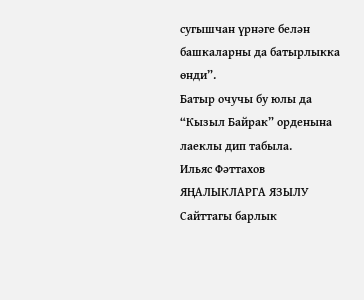сугышчан үрнәге белән башкаларны да батырлыкка өнди”.
Батыр очучы бу юлы да “Кызыл Байрак” орденына лаеклы дип табыла.
Ильяс Фәттахов
ЯҢАЛЫКЛАРГА ЯЗЫЛУ
Сайттагы барлык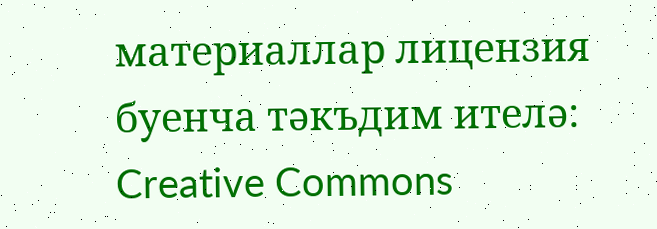материаллар лицензия буенча тәкъдим ителә:
Creative Commons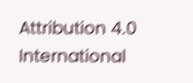Attribution 4.0 International